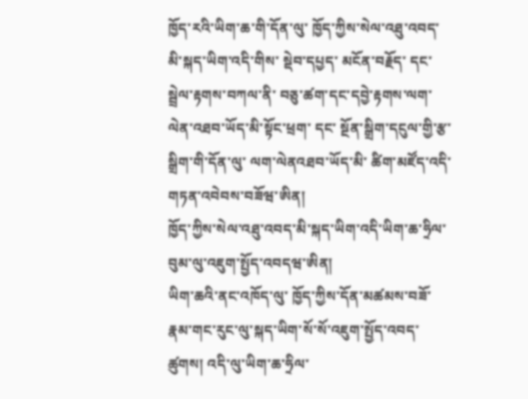ཁྱོད་རའི་ཡིག་ཆ་གི་དོན་ལུ་ ཁྱོད་ཀྱིས་སེལ་འཐུ་འབད་མི་སྐད་ཡིག་འདི་གིས་ སྡེབ་དཔྱད་ མངོན་བརྗོད་ དང་སྦྲེལ་རྟགས་བཀལ་ནི་ བཅུ་ཚག་དང་དབྱེ་རྟགས་ལག་ལེན་འཐབ་ཡོད་མི་སྟོང་ཕྲག་ དང་ སྔོན་སྒྲིག་དངུལ་གྱི་རྩ་སྒྲིག་གི་དོན་ལུ་ ལག་ལེནའཐབ་ཡོད་མི་ ཚིག་མཛོད་འདི་གཏན་འབེབས་བཟོཝ་ཨིན།
ཁྱོད་ཀྱིས་སེལ་འཐུ་འབད་མི་སྐད་ཡིག་འདི་ཡིག་ཆ་ཧྲིལ་བུམ་ལུ་འཇུག་སྤྱོད་འབདཝ་ཨིན།
ཡིག་ཆའི་ནང་འཁོད་ལུ་ ཁྱོད་ཀྱིས་དོན་མཚམས་བཟོ་རྣམ་གང་རུང་ལུ་སྐད་ཡིག་སོ་སོ་འཇུག་སྤྱོད་འབད་ཚུགས། འདི་ལུ་ཡིག་ཆ་ཧྲིལ་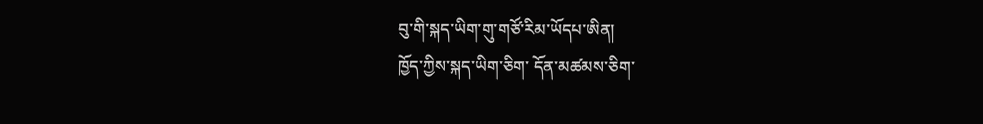བུ་གི་སྐད་ཡིག་གུ་གཙོ་རིམ་ཡོདཔ་ཨིན།
ཁྱོད་ཀྱིས་སྐད་ཡིག་ཅིག་ དོན་མཚམས་ཅིག་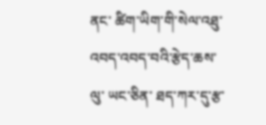ནང་ ཚིག་ཡིག་གི་སེལ་འཐུ་འབད་འབད་བའི་རྩེད་ཆས་ལུ་ ཡང་ཅིན་ ཐད་ཀར་དུ་རྩ་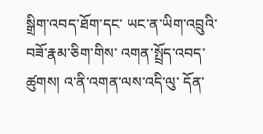སྒྲིག་འབད་ཐོག་དང་ ཡང་ན་ཡིག་འབྲུའི་བཟོ་རྣམ་ཅིག་གིས་ འགན་སྤྲོད་འབད་ཚུགས། འ་ནི་འགན་ལས་འདི་ལུ་ དོན་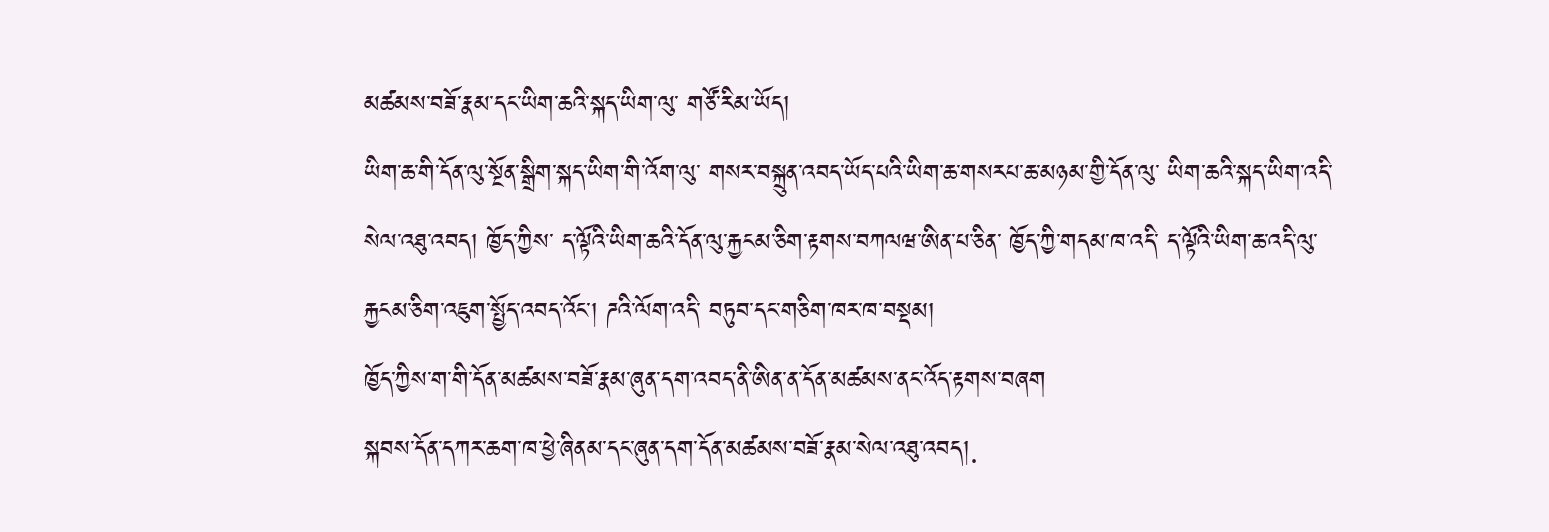མཚམས་བཟོ་རྣམ་དང་ཡིག་ཆའི་སྐད་ཡིག་ལུ་ གཙོ་རིམ་ཡོད།
ཡིག་ཆ་གི་དོན་ལུ་སྔོན་སྒྲིག་སྐད་ཡིག་གི་འོག་ལུ་ གསར་བསྐྲུན་འབད་ཡོད་པའི་ཡིག་ཆ་གསརཔ་ཆ་མཉམ་གྱི་དོན་ལུ་ ཡིག་ཆའི་སྐད་ཡིག་འདི་སེལ་འཐུ་འབད། ཁྱོད་ཀྱིས་ ད་ལྟོའི་ཡིག་ཆའི་དོན་ལུ་རྐྱངམ་ཅིག་རྟགས་བཀལཝ་ཨིན་པ་ཅིན་ ཁྱོད་ཀྱི་གདམ་ཁ་འདི་ ད་ལྟོའི་ཡིག་ཆ་འདི་ལུ་རྐྱངམ་ཅིག་འཇུག་སྤྱོད་འབད་འོང་། ཌའི་ལོག་འདི་ བཏུབ་དང་གཅིག་ཁར་ཁ་བསྡམ།
ཁྱོད་ཀྱིས་ག་གི་དོན་མཚམས་བཟོ་རྣམ་ཞུན་དག་འབད་ནི་ཨིན་ན་དོན་མཚམས་ནང་འོད་རྟགས་བཞག
སྐབས་དོན་དཀར་ཆག་ཁ་ཕྱེ་ཞིནམ་དང་ཞུན་དག་དོན་མཚམས་བཟོ་རྣམ་སེལ་འཐུ་འབད།.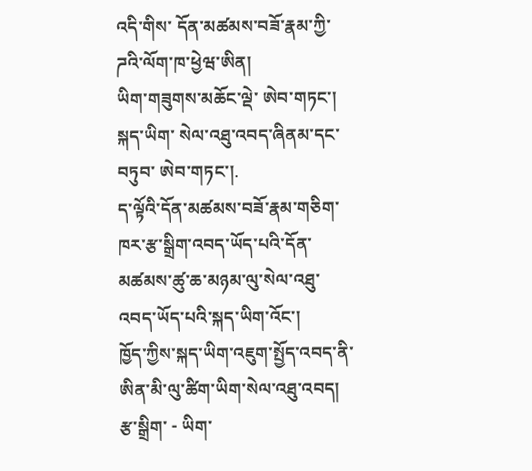འདི་གིས་ དོན་མཚམས་བཟོ་རྣམ་ཀྱི་ ཌའི་ལོག་ཁ་ཕྱེཝ་ཨིན།
ཡིག་གཟུགས་མཆོང་ལྡེ་ ཨེབ་གཏང་།
སྐད་ཡིག་ སེལ་འཐུ་འབད་ཞིནམ་དང་ བཏུབ་ ཨེབ་གཏང་།.
ད་ལྟོའི་དོན་མཚམས་བཟོ་རྣམ་གཅིག་ཁར་རྩ་སྒྲིག་འབད་ཡོད་པའི་དོན་མཚམས་ཚུ་ཆ་མཉམ་ལུ་སེལ་འཐུ་འབད་ཡོད་པའི་སྐད་ཡིག་འོང་།
ཁྱོད་ཀྱིས་སྐད་ཡིག་འཇུག་སྤྱོད་འབད་ནི་ཨིན་མི་ལུ་ཚིག་ཡིག་སེལ་འཐུ་འབད།
རྩ་སྒྲིག་ - ཡིག་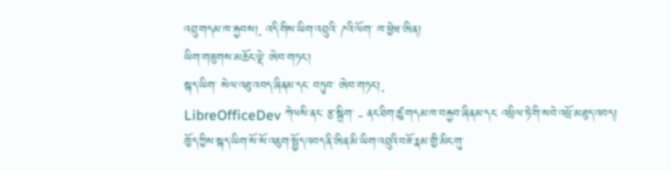འབྲུ་གདམ་ཁ་རྐྱབས།. འདི་གིས་ཡིག་འབྲུའི་ ཌའི་ལོག་ ཁ་ཕྱེཝ་ཨིན།
ཡིག་གཟུགས་མཆོང་ལྡེ་ ཨེབ་གཏང་།
སྐད་ཡིག་ སེལ་འཐུ་འབད་ཞིནམ་དང་ བཏུབ་ ཨེབ་གཏང་།.
LibreOfficeDev ཀེལསི་ནང་ རྩ་སྒྲིག་ - ནང་ཐིག་ཚུ་གདམ་ཁ་བརྐྱབ་ཞིནམ་དང་ འཕྲིལ་ཏེ་གི་སབེ་འཕྲོ་མཐུད་འབད།
ཁྱོད་ཀྱིས་སྐད་ཡིག་སོ་སོ་འཇུག་སྤྱོད་འབད་ནི་ཨིན་མི་ཡིག་འབྲུའི་བཟོ་རྣམ་གྱི་མིང་གུ་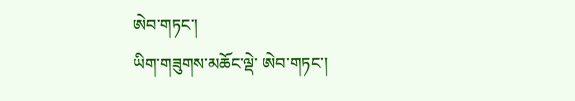ཨེབ་གཏང་།
ཡིག་གཟུགས་མཆོང་ལྡེ་ ཨེབ་གཏང་།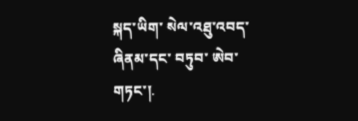སྐད་ཡིག་ སེལ་འཐུ་འབད་ཞིནམ་དང་ བཏུབ་ ཨེབ་གཏང་།.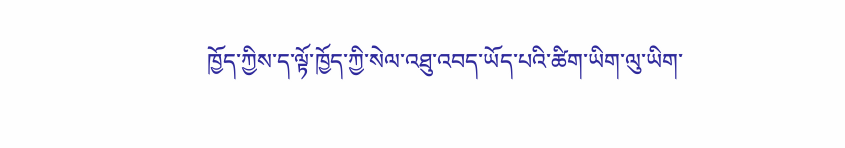ཁྱོད་ཀྱིས་ད་ལྟོ་ཁྱོད་ཀྱི་སེལ་འཐུ་འབད་ཡོད་པའི་ཚིག་ཡིག་ལུ་ཡིག་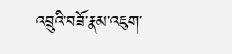འབྲུའི་བཟོ་རྣམ་འཇུག་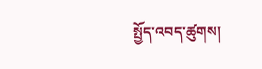སྤྱོད་འབད་ཚུགས།